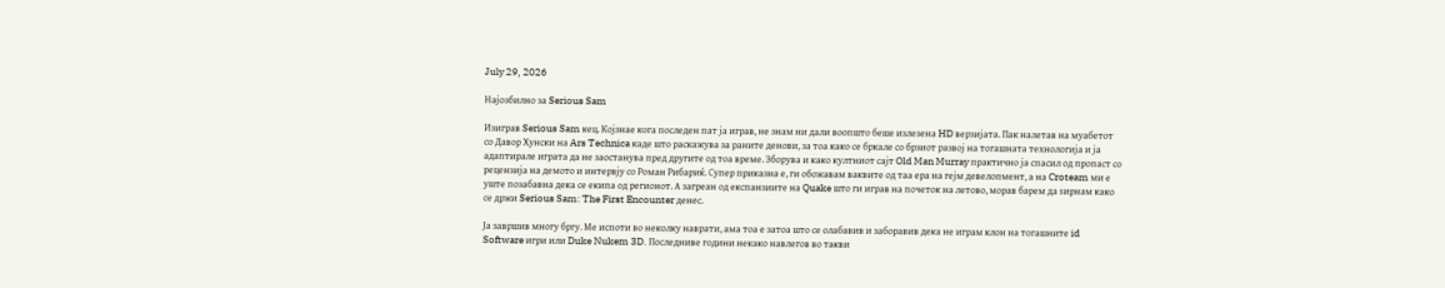July 29, 2026

Најозбилно за Serious Sam

Изиграв Serious Sam кец. Којзнае кога последен пат ја играв, не знам ни дали воопшто беше излезена HD верзијата. Пак налетав на муабетот со Давор Хунски на Ars Technica каде што раскажува за раните денови, за тоа како се бркале со брзиот развој на тогашната технологија и ја адаптирале играта да не заостанува пред другите од тоа време. Зборува и како култниот сајт Old Man Murray практично ја спасил од пропаст со рецензија на демото и интервју со Роман Рибариќ. Супер приказна е, ги обожавам ваквите од таа ера на гејм девелопмент, а на Croteam ми е уште позабавна дека се екипа од регионот. А загреан од експанзиите на Quake што ги играв на почеток на летово, морав барем да ѕирнам како се држи Serious Sam: The First Encounter денес.

Ја завршив многу бргу. Ме испоти во неколку наврати, ама тоа е затоа што се олабавив и заборавив дека не играм клон на тогашните id Software игри или Duke Nukem 3D. Последниве години некако навлегов во такви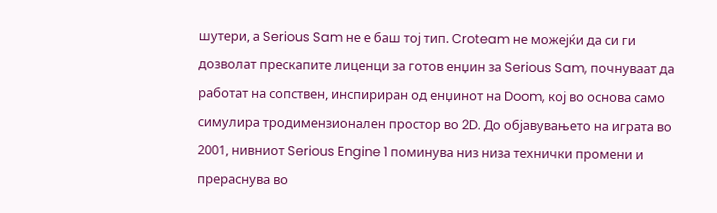шутери, а Serious Sam не е баш тој тип. Croteam не можејќи да си ги дозволат прескапите лиценци за готов енџин за Serious Sam, почнуваат да работат на сопствен, инспириран од енџинот на Doom, кој во основа само симулира тродимензионален простор во 2D. До објавувањето на играта во 2001, нивниот Serious Engine 1 поминува низ низа технички промени и прераснува во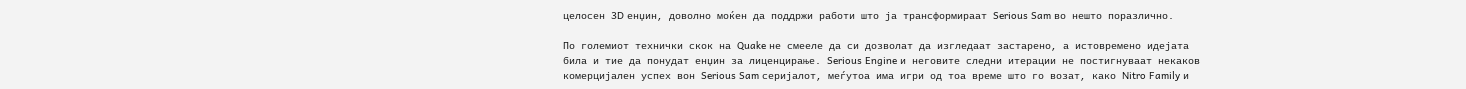целосен 3D енџин, доволно моќен да поддржи работи што ја трансформираат Serious Sam во нешто поразлично.

По големиот технички скок на Quake не смееле да си дозволат да изгледаат застарено, а истовремено идејата била и тие да понудат енџин за лиценцирање. Serious Engine и неговите следни итерации не постигнуваат некаков комерцијален успех вон Serious Sam серијалот, меѓутоа има игри од тоа време што го возат, како Nitro Family и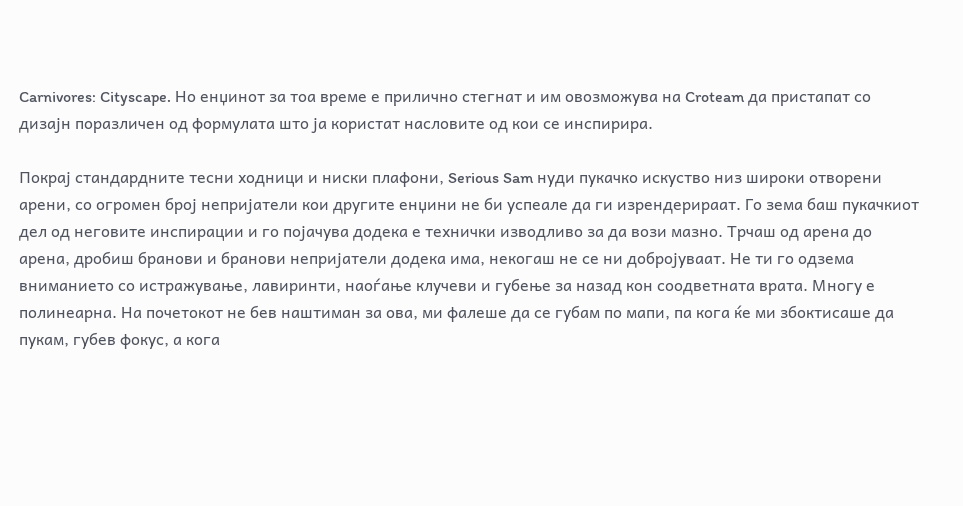Carnivores: Cityscape. Но енџинот за тоа време е прилично стегнат и им овозможува на Croteam да пристапат со дизајн поразличен од формулата што ја користат насловите од кои се инспирира.

Покрај стандардните тесни ходници и ниски плафони, Serious Sam нуди пукачко искуство низ широки отворени арени, со огромен број непријатели кои другите енџини не би успеале да ги изрендерираат. Го зема баш пукачкиот дел од неговите инспирации и го појачува додека е технички изводливо за да вози мазно. Трчаш од арена до арена, дробиш бранови и бранови непријатели додека има, некогаш не се ни добројуваат. Не ти го одзема вниманието со истражување, лавиринти, наоѓање клучеви и губење за назад кон соодветната врата. Многу е полинеарна. На почетокот не бев наштиман за ова, ми фалеше да се губам по мапи, па кога ќе ми збоктисаше да пукам, губев фокус, а кога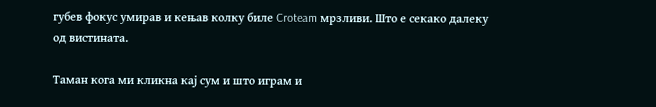губев фокус умирав и кењав колку биле Croteam мрзливи. Што е секако далеку од вистината.

Таман кога ми кликна кај сум и што играм и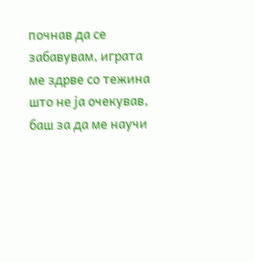почнав да се забавувам, играта ме здрве со тежина што не ја очекував, баш за да ме научи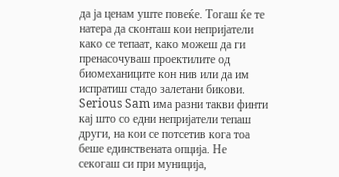да ја ценам уште повеќе. Тогаш ќе те натера да сконташ кои непријатели како се тепаат, како можеш да ги пренасочуваш проектилите од биомеханиците кон нив или да им испратиш стадо залетани бикови. Serious Sam има разни такви финти кај што со едни непријатели тепаш други, на кои се потсетив кога тоа беше единствената опција. Не секогаш си при муниција,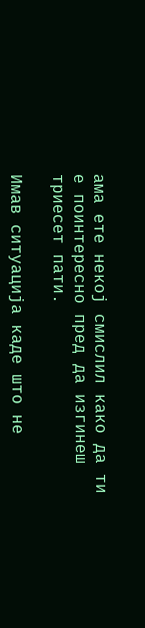ама ете некој смислил како да ти е поинтересно пред да изгинеш триесет пати.

Имав ситуација каде што не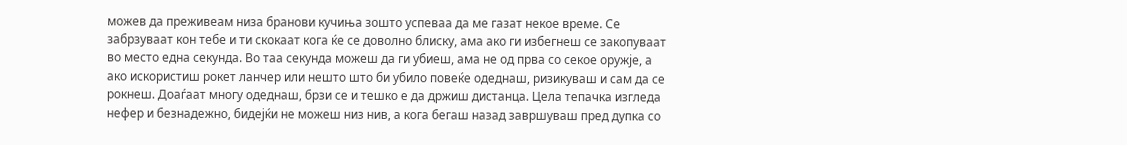можев да преживеам низа бранови кучиња зошто успеваа да ме газат некое време. Се забрзуваат кон тебе и ти скокаат кога ќе се доволно блиску, ама ако ги избегнеш се закопуваат во место една секунда. Во таа секунда можеш да ги убиеш, ама не од прва со секое оружје, а ако искористиш рокет ланчер или нешто што би убило повеќе одеднаш, ризикуваш и сам да се рокнеш. Доаѓаат многу одеднаш, брзи се и тешко е да држиш дистанца. Цела тепачка изгледа нефер и безнадежно, бидејќи не можеш низ нив, а кога бегаш назад завршуваш пред дупка со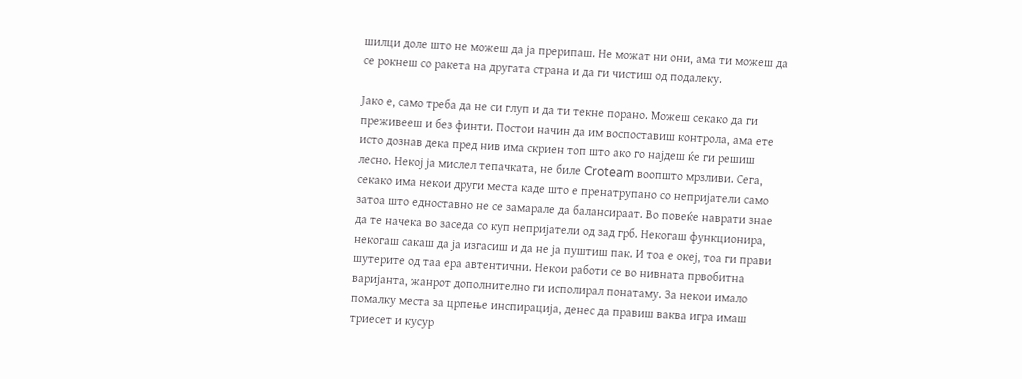шилци доле што не можеш да ја прерипаш. Не можат ни они, ама ти можеш да се рокнеш со ракета на другата страна и да ги чистиш од подалеку.

Јако е, само треба да не си глуп и да ти текне порано. Можеш секако да ги преживееш и без финти. Постои начин да им воспоставиш контрола, ама ете исто дознав дека пред нив има скриен топ што ако го најдеш ќе ги решиш лесно. Некој ја мислел тепачката, не биле Croteam воопшто мрзливи. Сега, секако има некои други места каде што е пренатрупано со непријатели само затоа што едноставно не се замарале да балансираат. Во повеќе наврати знае да те начека во заседа со куп непријатели од зад грб. Некогаш функционира, некогаш сакаш да ја изгасиш и да не ја пуштиш пак. И тоа е океј, тоа ги прави шутерите од таа ера автентични. Некои работи се во нивната првобитна варијанта, жанрот дополнително ги исполирал понатаму. За некои имало помалку места за црпење инспирација, денес да правиш ваква игра имаш триесет и кусур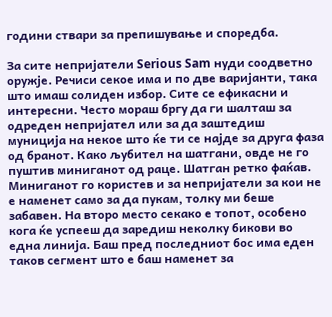години ствари за препишување и споредба.

За сите непријатели Serious Sam нуди соодветно оружје. Речиси секое има и по две варијанти, така што имаш солиден избор. Сите се ефикасни и интересни. Често мораш бргу да ги шалташ за одреден непријател или за да заштедиш муниција на некое што ќе ти се најде за друга фаза од бранот. Како љубител на шатгани, овде не го пуштив миниганот од раце. Шатган ретко фаќав. Миниганот го користев и за непријатели за кои не е наменет само за да пукам, толку ми беше забавен. На второ место секако е топот, особено кога ќе успееш да заредиш неколку бикови во една линија. Баш пред последниот бос има еден таков сегмент што е баш наменет за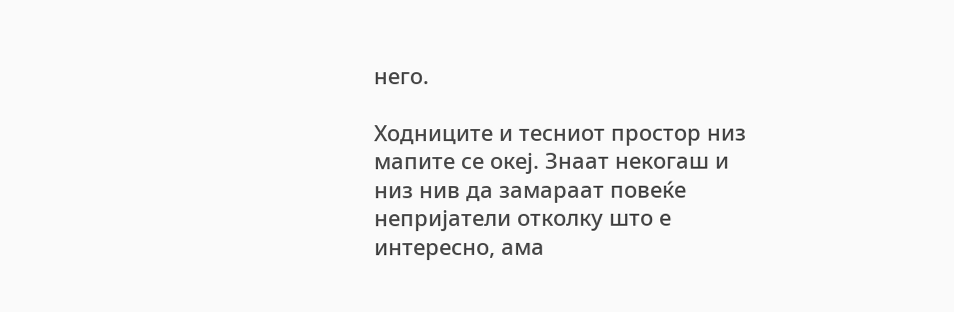него.

Ходниците и тесниот простор низ мапите се океј. Знаат некогаш и низ нив да замараат повеќе непријатели отколку што е интересно, ама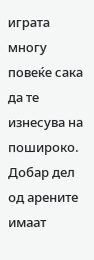играта многу повеќе сака да те изнесува на пошироко. Добар дел од арените имаат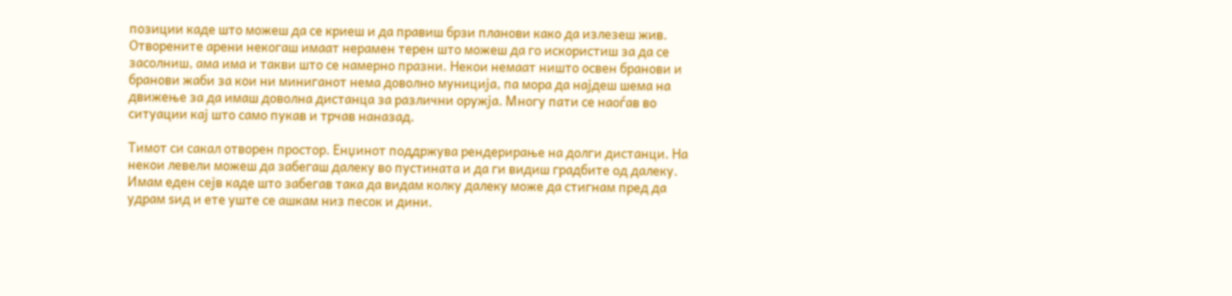позиции каде што можеш да се криеш и да правиш брзи планови како да излезеш жив. Отворените арени некогаш имаат нерамен терен што можеш да го искористиш за да се засолниш, ама има и такви што се намерно празни. Некои немаат ништо освен бранови и бранови жаби за кои ни миниганот нема доволно муниција, па мора да најдеш шема на движење за да имаш доволна дистанца за различни оружја. Многу пати се наоѓав во ситуации кај што само пукав и трчав наназад.

Тимот си сакал отворен простор. Енџинот поддржува рендерирање на долги дистанци. На некои левели можеш да забегаш далеку во пустината и да ги видиш градбите од далеку. Имам еден сејв каде што забегав така да видам колку далеку може да стигнам пред да удрам ѕид и ете уште се ашкам низ песок и дини.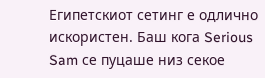Египетскиот сетинг е одлично искористен. Баш кога Serious Sam се пуцаше низ секое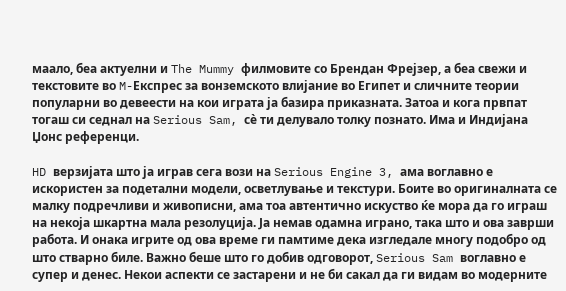маало, беа актуелни и The Mummy филмовите со Брендан Фрејзер, а беа свежи и текстовите во M-Експрес за вонземското влијание во Египет и сличните теории популарни во девеести на кои играта ја базира приказната. Затоа и кога првпат тогаш си седнал на Serious Sam, сѐ ти делувало толку познато. Има и Индијана Џонс референци.

HD верзијата што ја играв сега вози на Serious Engine 3, ама воглавно е искористен за подетални модели, осветлување и текстури. Боите во оригиналната се малку подречливи и живописни, ама тоа автентично искуство ќе мора да го играш на некоја шкартна мала резолуција. Ја немав одамна играно, така што и ова заврши работа. И онака игрите од ова време ги памтиме дека изгледале многу подобро од што стварно биле. Важно беше што го добив одговорот, Serious Sam воглавно е супер и денес. Некои аспекти се застарени и не би сакал да ги видам во модерните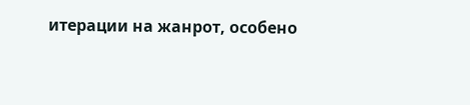итерации на жанрот, особено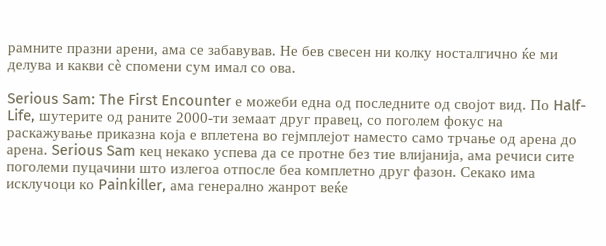рамните празни арени, ама се забавував. Не бев свесен ни колку носталгично ќе ми делува и какви сѐ спомени сум имал со ова.

Serious Sam: The First Encounter е можеби една од последните од својот вид. По Half-Life, шутерите од раните 2000-ти земаат друг правец, со поголем фокус на раскажување приказна која е вплетена во гејмплејот наместо само трчање од арена до арена. Serious Sam кец некако успева да се протне без тие влијанија, ама речиси сите поголеми пуцачини што излегоа отпосле беа комплетно друг фазон. Секако има исклучоци ко Painkiller, ама генерално жанрот веќе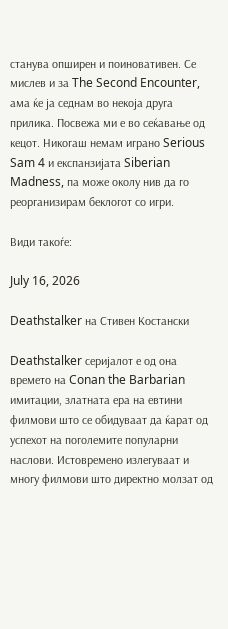станува опширен и поиновативен. Се мислев и за The Second Encounter, ама ќе ја седнам во некоја друга прилика. Посвежа ми е во сеќавање од кецот. Никогаш немам играно Serious Sam 4 и експанзијата Siberian Madness, па може околу нив да го реорганизирам беклогот со игри.

Види такоѓе:

July 16, 2026

Deathstalker на Стивен Костански

Deathstalker серијалот е од она времето на Conan the Barbarian имитации, златната ера на евтини филмови што се обидуваат да ќарат од успехот на поголемите популарни наслови. Истовремено излегуваат и многу филмови што директно молзат од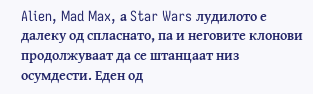Alien, Mad Max, а Star Wars лудилото е далеку од спласнато, па и неговите клонови продолжуваат да се штанцаат низ осумдести. Еден од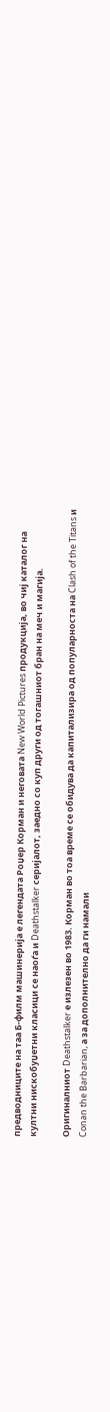предводниците на таа Б-филм машинерија е легендата Роџер Корман и неговата New World Pictures продукција, во чиј каталог на култни нискобуџетни класици се наоѓа и Deathstalker серијалот, заедно со куп други од тогашниот бран на меч и магија.

Оригиналниот Deathstalker е излезен во 1983. Корман во тоа време се обидува да капитализира од популарноста на Clash of the Titans и Conan the Barbarian, а за дополнително да ги намали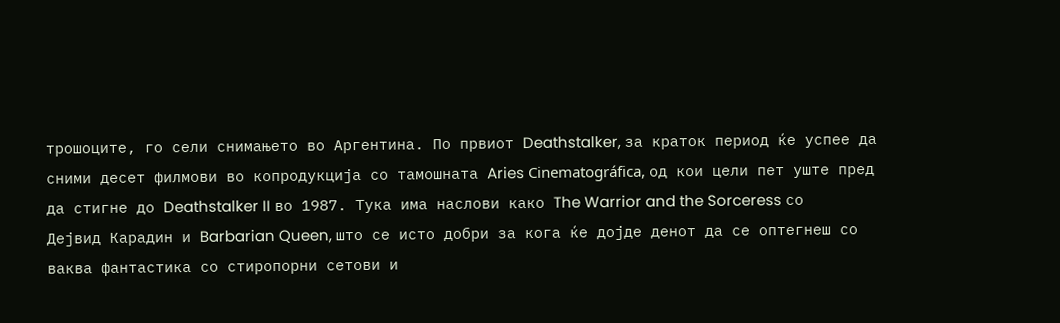трошоците, го сели снимањето во Аргентина. По првиот Deathstalker, за краток период ќе успее да сними десет филмови во копродукција со тамошната Aries Cinematográfica, од кои цели пет уште пред да стигне до Deathstalker II во 1987. Тука има наслови како The Warrior and the Sorceress со Дејвид Карадин и Barbarian Queen, што се исто добри за кога ќе дојде денот да се оптегнеш со ваква фантастика со стиропорни сетови и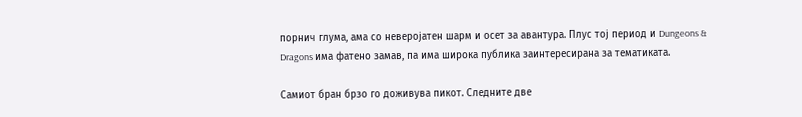порнич глума, ама со неверојатен шарм и осет за авантура. Плус тој период и Dungeons & Dragons има фатено замав, па има широка публика заинтересирана за тематиката.

Самиот бран брзо го доживува пикот. Следните две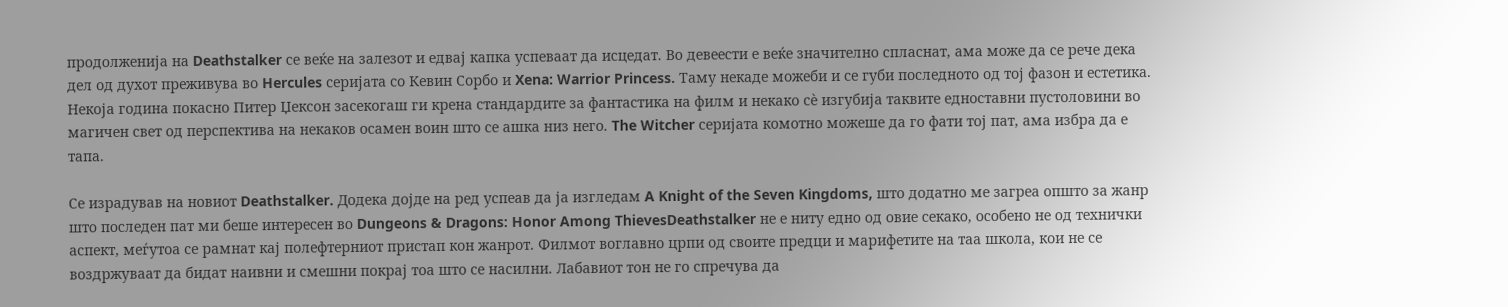продолженија на Deathstalker се веќе на залезот и едвај капка успеваат да исцедат. Во девеести е веќе значително спласнат, ама може да се рече дека дел од духот преживува во Hercules серијата со Кевин Сорбо и Xena: Warrior Princess. Таму некаде можеби и се губи последното од тој фазон и естетика. Некоја година покасно Питер Џексон засекогаш ги крена стандардите за фантастика на филм и некако сѐ изгубија таквите едноставни пустоловини во магичен свет од перспектива на некаков осамен воин што се ашка низ него. The Witcher серијата комотно можеше да го фати тој пат, ама избра да е тапа.

Се израдував на новиот Deathstalker. Додека дојде на ред успеав да ја изгледам A Knight of the Seven Kingdoms, што додатно ме загреа општо за жанр што последен пат ми беше интересен во Dungeons & Dragons: Honor Among ThievesDeathstalker не е ниту едно од овие секако, особено не од технички аспект, меѓутоа се рамнат кај полефтерниот пристап кон жанрот. Филмот воглавно црпи од своите предци и марифетите на таа школа, кои не се воздржуваат да бидат наивни и смешни покрај тоа што се насилни. Лабавиот тон не го спречува да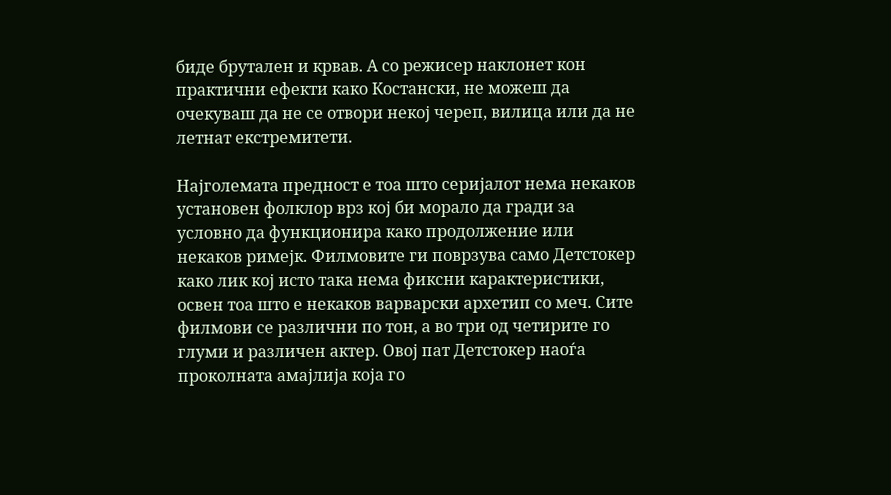биде брутален и крвав. А со режисер наклонет кон практични ефекти како Костански, не можеш да очекуваш да не се отвори некој череп, вилица или да не летнат екстремитети.

Најголемата предност е тоа што серијалот нема некаков установен фолклор врз кој би морало да гради за условно да функционира како продолжение или некаков римејк. Филмовите ги поврзува само Детстокер како лик кој исто така нема фиксни карактеристики, освен тоа што е некаков варварски архетип со меч. Сите филмови се различни по тон, а во три од четирите го глуми и различен актер. Овој пат Детстокер наоѓа проколната амајлија која го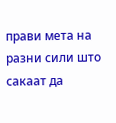прави мета на разни сили што сакаат да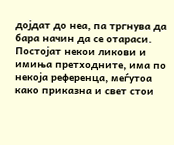дојдат до неа, па тргнува да бара начин да се отараси. Постојат некои ликови и имиња претходните, има по некоја референца, меѓутоа како приказна и свет стои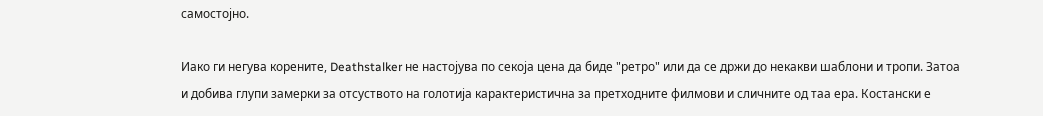самостојно.

Иако ги негува корените, Deathstalker не настојува по секоја цена да биде "ретро" или да се држи до некакви шаблони и тропи. Затоа и добива глупи замерки за отсуството на голотија карактеристична за претходните филмови и сличните од таа ера. Костански е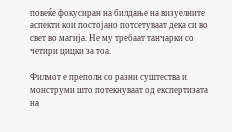повеќе фокусиран на билдање на визуелните аспекти кои постојано потсетуваат дека си во свет во магија. Не му требаат танчарки со четири цицки за тоа.

Филмот е преполн со разни суштества и монструми што потекнуваат од експертизата на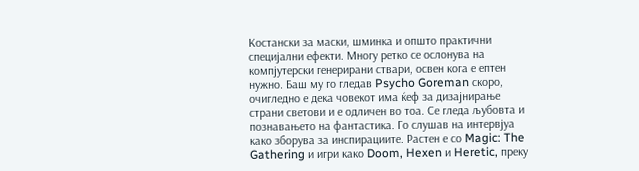Костански за маски, шминка и општо практични специјални ефекти. Многу ретко се ослонува на компјутерски генерирани ствари, освен кога е ептен нужно. Баш му го гледав Psycho Goreman скоро, очигледно е дека човекот има ќеф за дизајнирање страни светови и е одличен во тоа. Се гледа љубовта и познавањето на фантастика. Го слушав на интервјуа како зборува за инспирациите. Растен е со Magic: The Gathering и игри како Doom, Hexen и Heretic, преку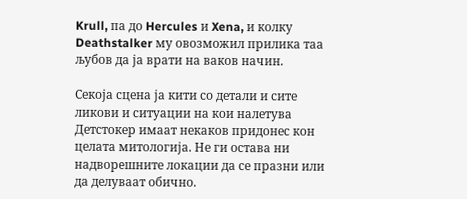Krull, па до Hercules и Xena, и колку Deathstalker му овозможил прилика таа љубов да ја врати на ваков начин.

Секоја сцена ја кити со детали и сите ликови и ситуации на кои налетува Детстокер имаат некаков придонес кон целата митологија. Не ги остава ни надворeшните локации да се празни или да делуваат обично.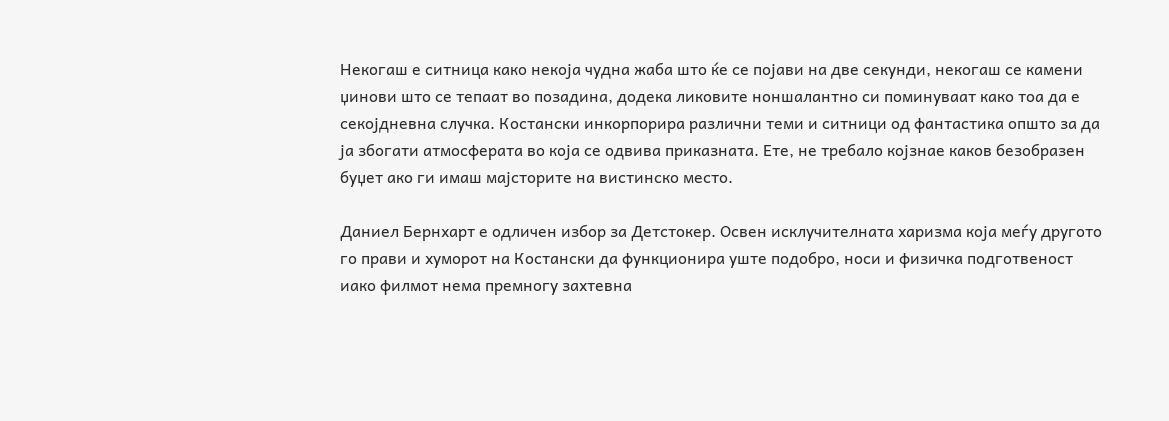Некогаш е ситница како некоја чудна жаба што ќе се појави на две секунди, некогаш се камени џинови што се тепаат во позадина, додека ликовите ноншалантно си поминуваат како тоа да е секојдневна случка. Костански инкорпорира различни теми и ситници од фантастика општо за да ја збогати атмосферата во која се одвива приказната. Ете, не требало којзнае каков безобразен буџет ако ги имаш мајсторите на вистинско место.

Даниел Бернхарт е одличен избор за Детстокер. Освен исклучителната харизма која меѓу другото го прави и хуморот на Костански да функционира уште подобро, носи и физичка подготвеност иако филмот нема премногу захтевна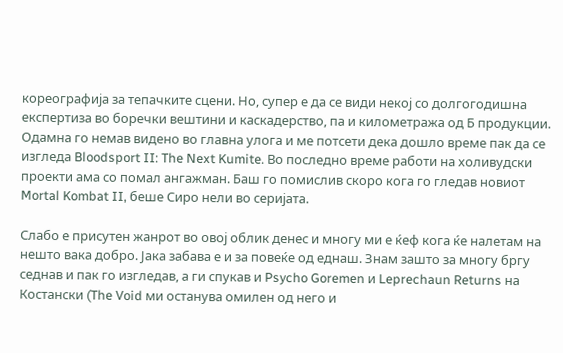кореографија за тепачките сцени. Но, супер е да се види некој со долгогодишна експертиза во боречки вештини и каскадерство, па и километража од Б продукции. Одамна го немав видено во главна улога и ме потсети дека дошло време пак да се изгледа Bloodsport II: The Next Kumite. Во последно време работи на холивудски проекти ама со помал ангажман. Баш го помислив скоро кога го гледав новиот Mortal Kombat II, беше Сиро нели во серијата.

Слабо е присутен жанрот во овој облик денес и многу ми е ќеф кога ќе налетам на нешто вака добро. Јака забава е и за повеќе од еднаш. Знам зашто за многу бргу седнав и пак го изгледав, а ги спукав и Psycho Goremen и Leprechaun Returns на Костански (The Void ми останува омилен од него и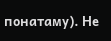понатаму). Не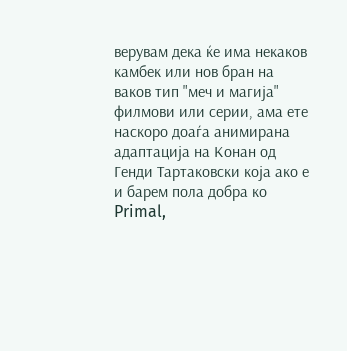верувам дека ќе има некаков камбек или нов бран на ваков тип "меч и магија" филмови или серии, ама ете наскоро доаѓа анимирана адаптација на Конан од Генди Тартаковски која ако е и барем пола добра ко Primal,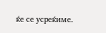ќе се усреќиме.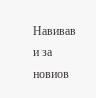Навивав и за новиов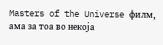Masters of the Universe филм, ама за тоа во некоја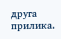друга прилика.